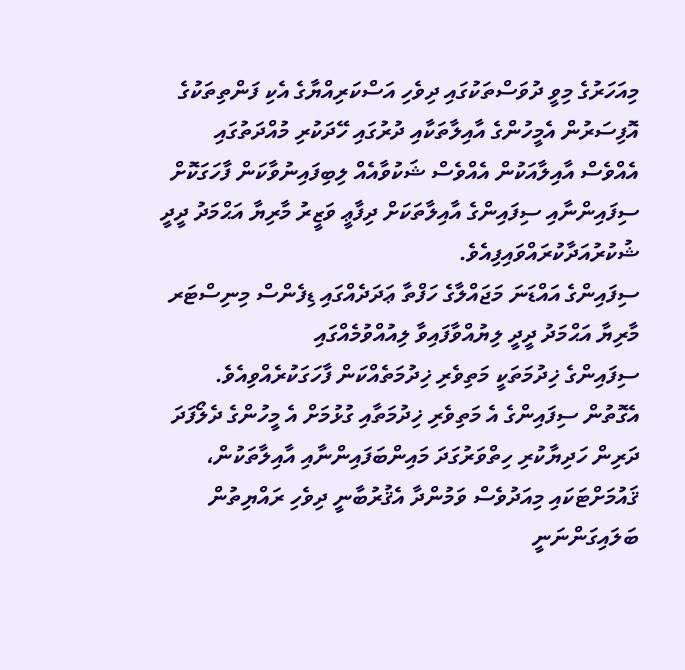މިއަހަރުގެ މިވީ ދުވަސްތަކުގައި ދިވެހި އަސްކަރިއްޔާގެ އެކި ފަންތިތަކުގެ އޮފިސަރުން އެމީހުންގެ އާއިލާތަކާއި ދުރުގައި ހޭދަކުރި މުއްދަތުގައި އެއްވެސް އާއިލާއަކުން އެއްވެސް ޝަކުވާއެއް ލިބިފައިނުވާކަން ފާހަގަކޮށް ސިފައިންނާއި ސިފައިންގެ އާއިލާތަކަށް ދިފާޢީ ވަޒީރު މާރިޔާ އަޙްމަދު ދީދީ ޝުކުރުއަދާކުރައްވައިފިއެވެ.
ސިފައިންގެ އައްޑަނަ މަޖައްލާގެ ހަފްތާ ޢަދަދެއްގައި ޑިފެންސް މިނިސްޓަރ މާރިޔާ އަޙްމަދު ދީދީ ލިޔުއްވާފައިވާ ލިއުއްވުމެއްގައި
ސިފައިންގެ ޚިދުމަތަކީ މަތިވެރި ޚިދުމަތެއްކަން ފާހަގަކުރެއްވިއެވެ.
އެގޮތުން ސިފައިންގެ އެ މަތިވެރި ޚިދުމަތާއި ގުޅުމަށް އެ މީހުންގެ ދެލޯފަދަ ދަރިން ހަދިޔާކުރި ހިތްވަރުގަދަ މައިންބަފައިންނާއި އާއިލާތަކުން، ޤައުމަށްޓަކައި މިއަދުވެސް ވަމުންދާ އެޤުރުބާނީ ދިވެހި ރައްޔިތުން ބަލައިގަންނަނީ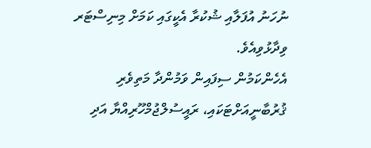ނުހަނު އުފަލާއި ޝުކުރާ އެކީގައި ކަމަށް މިނިސްޓަރ ވިދާޅުވިއެވެ.
އެހެންކަމުން ސިފައިން ވަމުންދާ މަތިވެރި ޤުރުބާނީއަށްޓަކައި، ރައީސުލްޖުމްހޫރިއްޔާ އަދި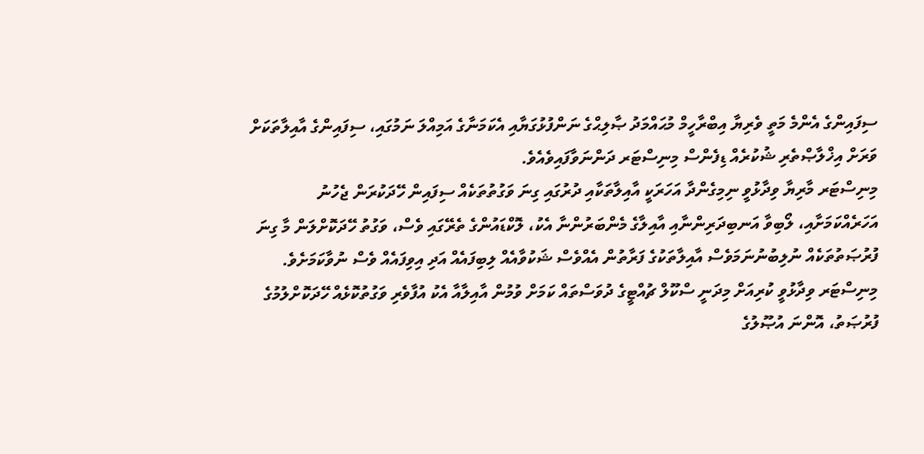ސިފައިންގެ އެންމެ މަތީ ވެރިޔާ އިބްރާހީމް މުޙައްމަދު ޞާލިޙްގެ ނަންފުޅުގަޔާއި އެކަމަނާގެ އަމިއްލަ ނަމުގައި، ސިފައިންގެ އާއިލާތަކަށް ވަރަށް އިޚްލާޞްތެރި ޝުކުރެއް ޑިފެންސް މިނިސްޓަރ ދަންނަވާފައިވެއެވެ.
މިނިސްޓަރ މާރިޔާ ވިދާޅުވީ ނިމިގެންދާ އަހަރަކީ އާއިލާތަކާއި ދުރުގައި ގިނަ ވަގުތުތަކެއް ސިފައިން ހޭދަކުރަން ޖެހުނު އަހަރެއްކަމަށާއި، ލޯބިވާ އަނބިދަރިންނާއި އާއިލާގެ މެންބަރުންނާ އެކު، ލޮކްޑައުންގެ ތެރޭގައި ވެސް، ވަގުތު ހޭދަކޮށްލަން މާ ގިނަ ފުރުޞަތުތަކެއް ނުލިބުނުނަމަވެސް އާއިލާތަކުގެ ފަރާތުން އެއްވެސް ޝަކުވާއެއް ލިބިފައެއް އަދި އިވިފައެއް ވެސް ނުވާކަމަށެވެ.
މިނިސްޓަރ ވިދާޅުވީ ކުރިއަށް މިދަނީ ސްކޫލް ޗުއްޓީގެ ދުވަސްތައް ކަމަށް ވުމުން އާއިލާއާ އެކު އުފާވެރި ވަގުތުކޮޅެއް ހޭދަކޮށްލުމުގެ ފުރުޞަތު، އޮންނަ އުޞޫލުގެ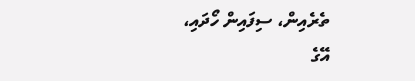ތެރެއިން، ސިފައިން ހޯދައި، އޭގެ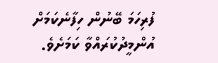ފުރިހަމަ ބޭނުން ހިފާނެކަމަށް އުންމީދުކުރައްވާ ކަމަށެވެ.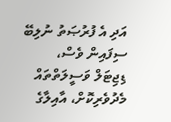އަދި އެ ފުރުޞަތު ނުލިބޭ ސިފައިން ވެސް، ޑިޖިޓަލް ވަސީލަތްތައް މެދުވެރިކޮށް، އާއިލާގެ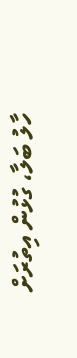ހާލު ބަލާ، ގުޅުން އިތުރަށް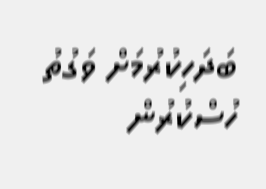ބަދަހިކުރުމަށް ވަގުތު ހުސްކުރުން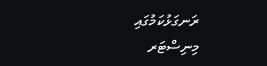ރަނގަޅުކަމުގައި މިނިސްޓަރ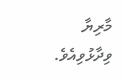މާރިޔާ ވިދާޅުވިއެވެ.